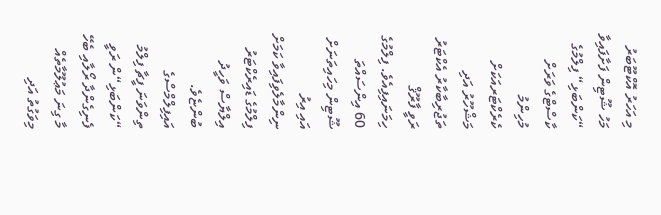މި އަހަރު އޮކްޓޫބަރު މަހު ޝޫޓިން ފަށާފައިވާ “ކަންބަޅި“ ފިލްމުގެ ކާސްޓްގެ ވަރަށް މުހިންމު ކެރެކްޓަރއަކަށް މަޝްހޫރު އަދި ތަޖުރިބާކާރު އެކްޓަރު ރަވީ ފާރޫޤް ހިމަނައިފިއެވެ. ފިލްމުގެ 60 އިންސައްތަ ޝޫޓިން މިހައިތަނަށް އައި އިރު ނިންމާލެވިފައިވާ ކަމަށް ފިލްމުގެ ޑައިރެކްޓަރު އިލްޔާސް ވަހީދު ބުންޏެވެ.
އައިފިލްމްސްގެ ތިންވަނަ ފީޗާ ފިލްމު “ކަންބަޅި“ން ރަވީ ފެނިގެންދާ ރޯލާއި ބެހޭ މާ ގިނަ މަޢުލޫމާތެއް މިވަގުތު އަދި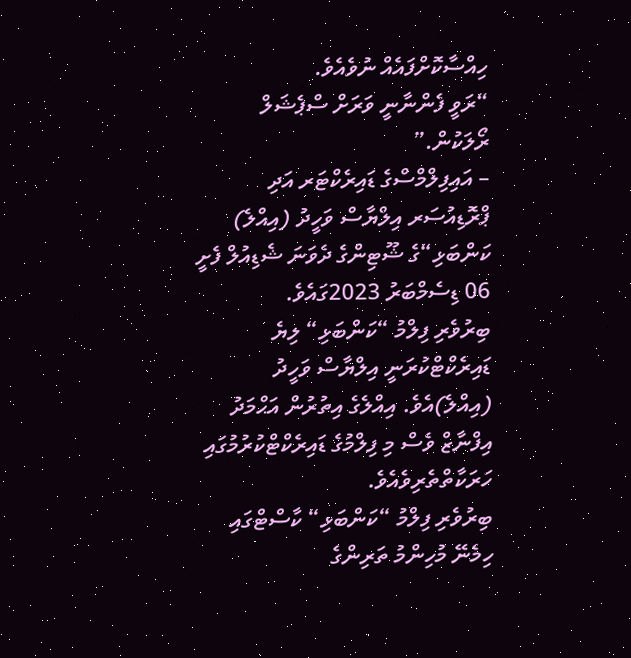ހިއްސާކޮށްފައެއް ނުވެއެވެ.
“ރަވީ ފެންނާނީ ވަރަށް ސްޕެޝަލް ރޯލަކުން.”
– އައިފިލްމްސްގެ ޑައިރެކްޓަރ އަދި ޕްރޮޑިއުސަރ އިލްޔާސް ވަހީދު (އިއްލެ)
ކަންބަޅި“ގެ ޝޫޓިންގެ ދެވަނަ ޝެޑިއުލް ފެށީ 06 ޑިސެމްބަރު 2023ގައެވެ.
ބިރުވެރި ފިލްމު “ކަންބަޅި“ ލިޔެ ޑައިރެކްޓްކުރަނީ އިލްޔާސް ވަހީދު (އިއްލެ)އެވެ. އިއްލެގެ އިތުރުން އަޙްމަދު އިފްނާޒް ވެސް މި ފިލްމުގެ ޑައިރެކްޓްކުރުމުގައި ހަރަކާތްތެރިވެއެވެ.
ބިރުވެރި ފިލްމު “ކަންބަޅި“ ކާސްޓްގައި ހިމެނޭ މުހިންމު ތަރިންގެ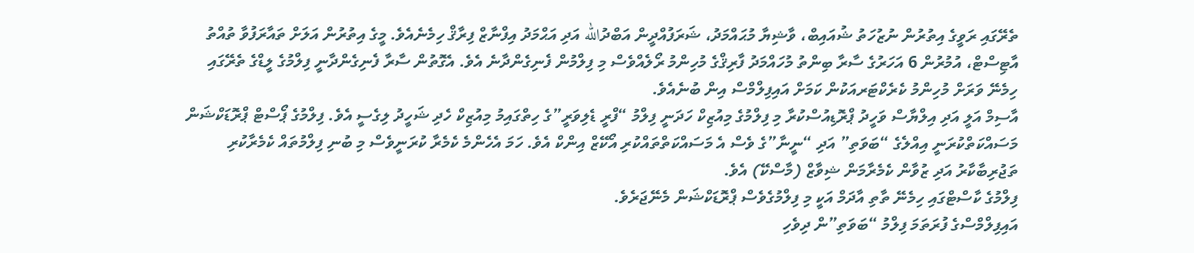ތެރޭގައި ރަވީގެ އިތުރުން ނުޒުހަތު ޝުއައިބް، ވާޝިޔާ މުޙައްމަދު، ޝަރަފުއްދީން އަބްދުالله އަދި އަޙްމަދު އިފްނާޒް ފިރާޤް ހިމެނެއެވެ. މީގެ އިތުރުން އަލަށް ތައާރަފުވާ ތުއްތު އާޓިސްޓް، އުމުރުން 6 އަހަރުގެ ސާރާ ބިންތު މުހައްމަދު ފާރިޤްގެ މުހިންމު ރޯލެއްވެސް މި ފިލްމުން ފެނިގެންދާނެ އެވެ. އެގޮތުން ސާރާ ފެނިގެންދާނީ ފިލްމުގެ ލީޑްގެ ތެރޭގައި ހިމެނޭ ވަރަށް މުހިންމު ކެރެކްޓަރއަކުން ކަމަށް އައިފިލްމްސް އިން ބުނެއެވެ.
އާސިމް އަލީ އަދި އިލްޔާސް ވަހީދު ޕްރޮޑިއުސްކުރާ މި ފިލްމުގެ މިއުޒިކް ހަދަނީ ފިލްމު “ފްރީ ޑެލިވަރީ”ގެ ހިތްގައިމު މިއުޒިކް ހެދި ޝަހީދު ލިގެސީ އެވެ. ފިލްމުގެ ޕޯސްޓް ޕްރޮޑަކްޝަން މަސައްކަތްކުރަނީ އިއްލެގެ “ބަވަތި” އަދި “ނީނާ”ގެ ވެސް އެ މަސައްކަތްތައްކުރި އޯކޭޒް އިންކް އެވެ. ހަމަ އެހެންމެ ކެމެރާ ކުރަނީވެސް މި ބުނި ފިލްމުތައް ކެމެރާކުރި ތަޖުރިބާކާރު އަދި ޒުވާން ކެމެރާމަން ޝިވާޒް (މާސްކޭ) އެވެ.
ފިލްމުގެ ކާސްޓްގައި ހިމެނޭ ތާތި އާދަމް އަކީ މި ފިލްމުގެވެސް ޕްރޮޑަކްޝަން މެނޭޖަރެވެ.
އައިފިލްމްސްގެ ފުރަތަމަ ފިލްމު “ބަވަތި”ން ދިވެހި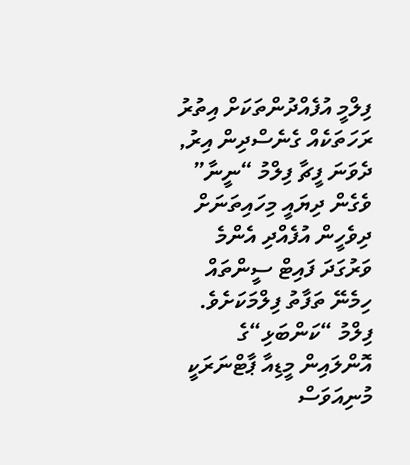ފިލްމީ އުފެއްދުންތަކަށް އިތުރު ރަހަތަކެއް ގެނެސްދިން އިރު, ދެވަނަ ފީޗާ ފިލްމު “ނީނާ” ވެގެން ދިޔައީ މިހައިތަނަށް ދިވެހީން އުފެއްދި އެންމެ ވަރުގަދަ ފައިޓް ސީންތައް ހިމެނޭ ތަފާތު ފިލްމަކަށެވެ.
ފިލްމު “ކަންބަޅި“ގެ އޮންލައިން މީޑިއާ ޕާޓްނަރަކީ މުނިއަވަސް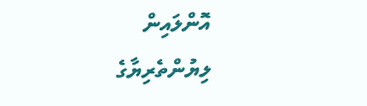އޮންލައިން
ލިޔުންތެރިޔާގެ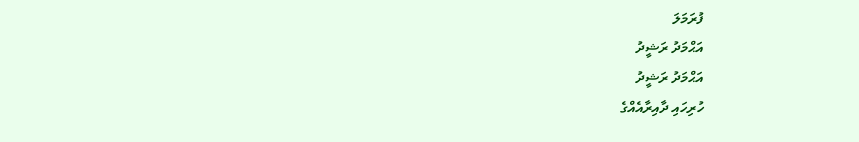ފުރަމަލަ
އަޙްމަދު ރަޝީދު
އަޙްމަދު ރަޝީދު
ހުރިހައި ދާއިރާއެއްގެ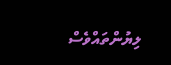ލިޔުންތައްވެސް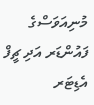މުނިއަވަސްގެ ފައުންޑަރ އަދި ޗީފް އެޑިޓަރ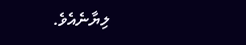ލިޔާނެއެވެ.